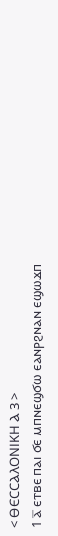< ⲐⲈⲤⲤⲀⲖⲞⲚⲒⲔⲎ Ⲁ 3 >
1 ⲁ̅ ⲉⲧⲃⲉ ⲡⲁⲓ ϭⲉ ⲙⲡⲛⲉϣϭⲱ ⲉⲁⲛⲣϩⲛⲁⲛ ⲉϣⲱϫⲡ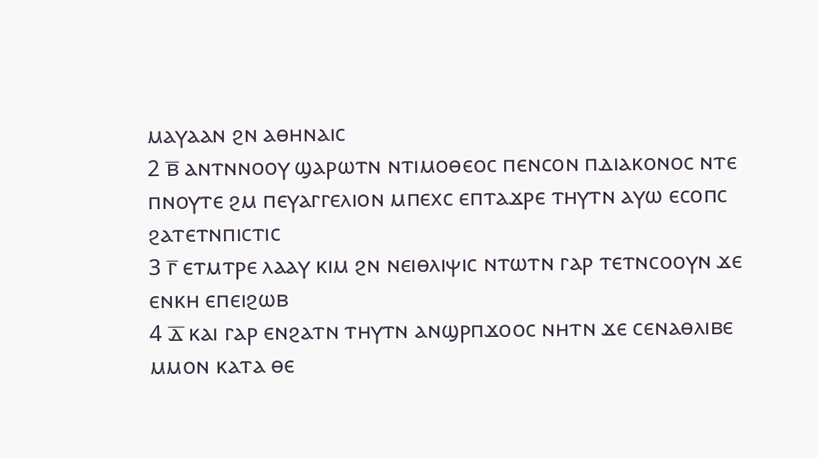ⲙⲁⲩⲁⲁⲛ ϩⲛ ⲁⲑⲏⲛⲁⲓⲥ
2 ⲃ̅ ⲁⲛⲧⲛⲛⲟⲟⲩ ϣⲁⲣⲱⲧⲛ ⲛⲧⲓⲙⲟⲑⲉⲟⲥ ⲡⲉⲛⲥⲟⲛ ⲡⲇⲓⲁⲕⲟⲛⲟⲥ ⲛⲧⲉ ⲡⲛⲟⲩⲧⲉ ϩⲙ ⲡⲉⲩⲁⲅⲅⲉⲗⲓⲟⲛ ⲙⲡⲉⲭⲥ ⲉⲡⲧⲁϫⲣⲉ ⲧⲏⲩⲧⲛ ⲁⲩⲱ ⲉⲥⲟⲡⲥ ϩⲁⲧⲉⲧⲛⲡⲓⲥⲧⲓⲥ
3 ⲅ̅ ⲉⲧⲙⲧⲣⲉ ⲗⲁⲁⲩ ⲕⲓⲙ ϩⲛ ⲛⲉⲓⲑⲗⲓⲯⲓⲥ ⲛⲧⲱⲧⲛ ⲅⲁⲣ ⲧⲉⲧⲛⲥⲟⲟⲩⲛ ϫⲉ ⲉⲛⲕⲏ ⲉⲡⲉⲓϩⲱⲃ
4 ⲇ̅ ⲕⲁⲓ ⲅⲁⲣ ⲉⲛϩⲁⲧⲛ ⲧⲏⲩⲧⲛ ⲁⲛϣⲣⲡϫⲟⲟⲥ ⲛⲏⲧⲛ ϫⲉ ⲥⲉⲛⲁⲑⲗⲓⲃⲉ ⲙⲙⲟⲛ ⲕⲁⲧⲁ ⲑⲉ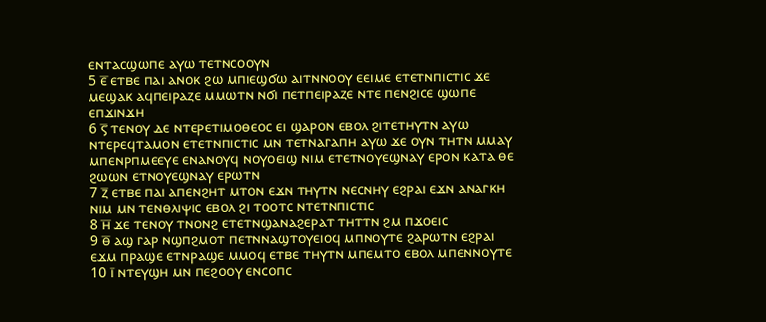ⲉⲛⲧⲁⲥϣⲱⲡⲉ ⲁⲩⲱ ⲧⲉⲧⲛⲥⲟⲟⲩⲛ
5 ⲉ̅ ⲉⲧⲃⲉ ⲡⲁⲓ ⲁⲛⲟⲕ ϩⲱ ⲙⲡⲓⲉϣϭⲱ ⲁⲓⲧⲛⲛⲟⲟⲩ ⲉⲉⲓⲙⲉ ⲉⲧⲉⲧⲛⲡⲓⲥⲧⲓⲥ ϫⲉ ⲙⲉϣⲁⲕ ⲁϥⲡⲉⲓⲣⲁⲍⲉ ⲙⲙⲱⲧⲛ ⲛϭⲓ ⲡⲉⲧⲡⲉⲓⲣⲁⲍⲉ ⲛⲧⲉ ⲡⲉⲛϩⲓⲥⲉ ϣⲱⲡⲉ ⲉⲡϫⲓⲛϫⲏ
6 ⲋ̅ ⲧⲉⲛⲟⲩ ⲇⲉ ⲛⲧⲉⲣⲉⲧⲓⲙⲟⲑⲉⲟⲥ ⲉⲓ ϣⲁⲣⲟⲛ ⲉⲃⲟⲗ ϩⲓⲧⲉⲧⲏⲩⲧⲛ ⲁⲩⲱ ⲛⲧⲉⲣⲉϥⲧⲁⲙⲟⲛ ⲉⲧⲉⲧⲛⲡⲓⲥⲧⲓⲥ ⲙⲛ ⲧⲉⲧⲛⲁⲅⲁⲡⲏ ⲁⲩⲱ ϫⲉ ⲟⲩⲛ ⲧⲏⲧⲛ ⲙⲙⲁⲩ ⲙⲡⲉⲛⲣⲡⲙⲉⲉⲩⲉ ⲉⲛⲁⲛⲟⲩϥ ⲛⲟⲩⲟⲉⲓϣ ⲛⲓⲙ ⲉⲧⲉⲧⲛⲟⲩⲉϣⲛⲁⲩ ⲉⲣⲟⲛ ⲕⲁⲧⲁ ⲑⲉ ϩⲱⲱⲛ ⲉⲧⲛⲟⲩⲉϣⲛⲁⲩ ⲉⲣⲱⲧⲛ
7 ⲍ̅ ⲉⲧⲃⲉ ⲡⲁⲓ ⲁⲡⲉⲛϩⲏⲧ ⲙⲧⲟⲛ ⲉϫⲛ ⲧⲏⲩⲧⲛ ⲛⲉⲥⲛⲏⲩ ⲉϩⲣⲁⲓ ⲉϫⲛ ⲁⲛⲁⲅⲕⲏ ⲛⲓⲙ ⲙⲛ ⲧⲉⲛⲑⲗⲓⲯⲓⲥ ⲉⲃⲟⲗ ϩⲓ ⲧⲟⲟⲧⲥ ⲛⲧⲉⲧⲛⲡⲓⲥⲧⲓⲥ
8 ⲏ̅ ϫⲉ ⲧⲉⲛⲟⲩ ⲧⲛⲟⲛϩ ⲉⲧⲉⲧⲛϣⲁⲛⲁϩⲉⲣⲁⲧ ⲧⲏⲧⲧⲛ ϩⲙ ⲡϫⲟⲉⲓⲥ
9 ⲑ̅ ⲁϣ ⲅⲁⲣ ⲛϣⲡϩⲙⲟⲧ ⲡⲉⲧⲛⲛⲁϣⲧⲟⲩⲉⲓⲟϥ ⲙⲡⲛⲟⲩⲧⲉ ϩⲁⲣⲱⲧⲛ ⲉϩⲣⲁⲓ ⲉϫⲙ ⲡⲣⲁϣⲉ ⲉⲧⲛⲣⲁϣⲉ ⲙⲙⲟϥ ⲉⲧⲃⲉ ⲧⲏⲩⲧⲛ ⲙⲡⲉⲙⲧⲟ ⲉⲃⲟⲗ ⲙⲡⲉⲛⲛⲟⲩⲧⲉ
10 ⲓ̅ ⲛⲧⲉⲩϣⲏ ⲙⲛ ⲡⲉϩⲟⲟⲩ ⲉⲛⲥⲟⲡⲥ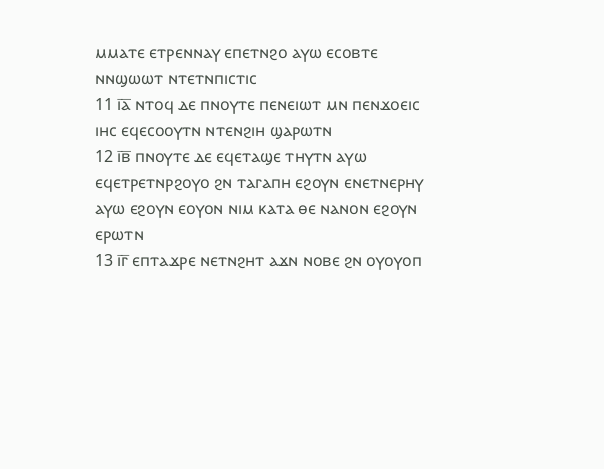ⲙⲙⲁⲧⲉ ⲉⲧⲣⲉⲛⲛⲁⲩ ⲉⲡⲉⲧⲛϩⲟ ⲁⲩⲱ ⲉⲥⲟⲃⲧⲉ ⲛⲛϣⲱⲱⲧ ⲛⲧⲉⲧⲛⲡⲓⲥⲧⲓⲥ
11 ⲓ̅ⲁ̅ ⲛⲧⲟϥ ⲇⲉ ⲡⲛⲟⲩⲧⲉ ⲡⲉⲛⲉⲓⲱⲧ ⲙⲛ ⲡⲉⲛϫⲟⲉⲓⲥ ⲓⲏⲥ ⲉϥⲉⲥⲟⲟⲩⲧⲛ ⲛⲧⲉⲛϩⲓⲏ ϣⲁⲣⲱⲧⲛ
12 ⲓ̅ⲃ̅ ⲡⲛⲟⲩⲧⲉ ⲇⲉ ⲉϥⲉⲧⲁϣⲉ ⲧⲏⲩⲧⲛ ⲁⲩⲱ ⲉϥⲉⲧⲣⲉⲧⲛⲣϩⲟⲩⲟ ϩⲛ ⲧⲁⲅⲁⲡⲏ ⲉϩⲟⲩⲛ ⲉⲛⲉⲧⲛⲉⲣⲏⲩ ⲁⲩⲱ ⲉϩⲟⲩⲛ ⲉⲟⲩⲟⲛ ⲛⲓⲙ ⲕⲁⲧⲁ ⲑⲉ ⲛⲁⲛⲟⲛ ⲉϩⲟⲩⲛ ⲉⲣⲱⲧⲛ
13 ⲓ̅ⲅ̅ ⲉⲡⲧⲁϫⲣⲉ ⲛⲉⲧⲛϩⲏⲧ ⲁϫⲛ ⲛⲟⲃⲉ ϩⲛ ⲟⲩⲟⲩⲟⲡ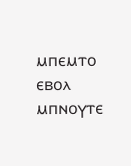ⲙⲡⲉⲙⲧⲟ ⲉⲃⲟⲗ ⲙⲡⲛⲟⲩⲧⲉ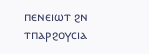ⲡⲉⲛⲉⲓⲱⲧ ϩⲛ ⲧⲡⲁⲣϩⲟⲩⲥⲓⲁ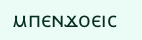ⲙⲡⲉⲛϫⲟⲉⲓⲥ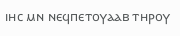ⲓⲏⲥ ⲙⲛ ⲛⲉϥⲡⲉⲧⲟⲩⲁⲁⲃ ⲧⲏⲣⲟⲩ